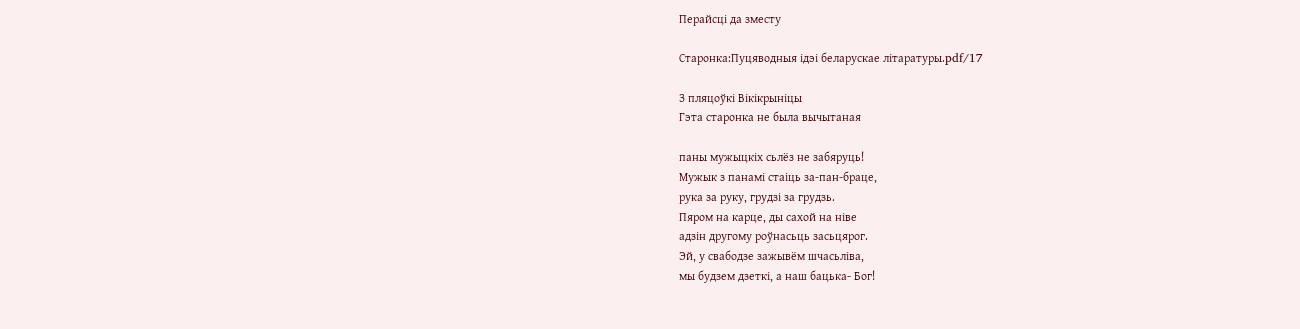Перайсці да зместу

Старонка:Пуцяводныя ідэі беларускае літаратуры.pdf/17

З пляцоўкі Вікікрыніцы
Гэта старонка не была вычытаная

паны мужыцкіх сьлёз не забяруць!
Мужык з панамі стаіць за-пан-браце,
рука за руку, грудзі за грудзь.
Пяром на карце, ды сахой на ніве
адзін другому роўнасьць засьцярог.
Эй, у свабодзе зажывём шчасьліва,
мы будзем дзеткі, а наш бацька- Бог!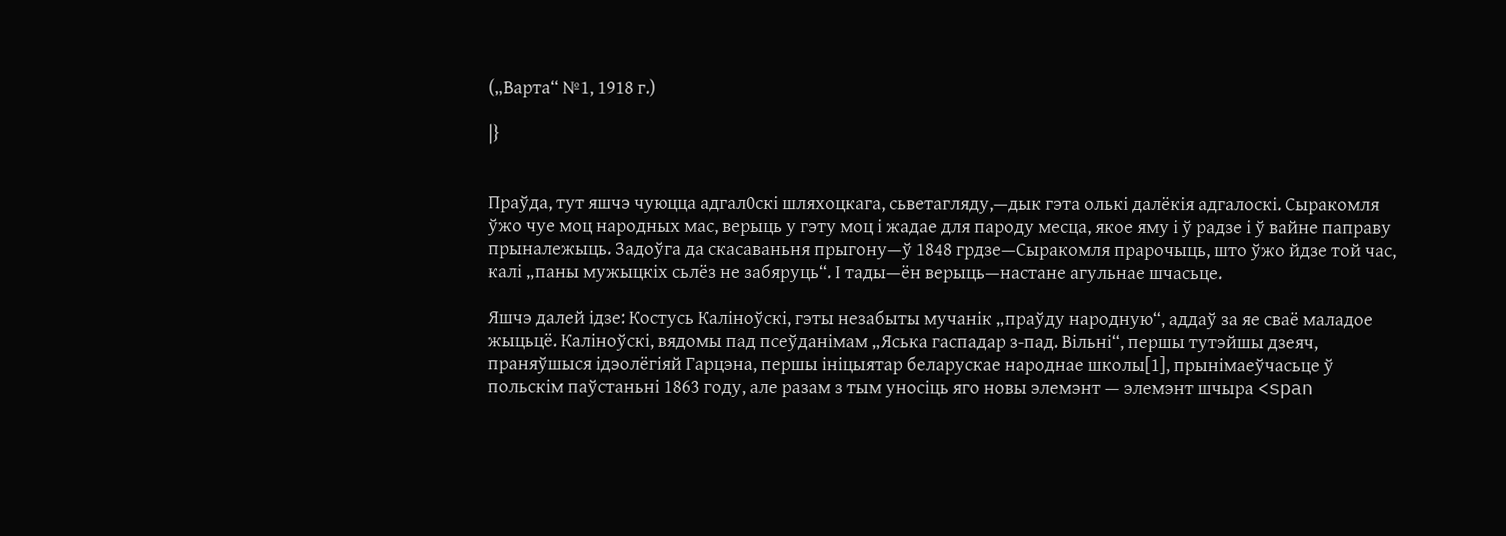(„Варта“ №1, 1918 г.)

|}


Праўда, тут яшчэ чуюцца адгал0скі шляхоцкага, сьветагляду,—дык гэта олькі далёкія адгалоскі. Сыракомля ўжо чуе моц народных мас, верыць у гэту моц і жадае для пароду месца, якое яму і ў радзе і ў вайне паправу прыналежыць. Задоўга да скасаваньня прыгону—ў 1848 грдзе—Сыракомля прарочыць, што ўжо йдзе той час, калі „паны мужыцкіх сьлёз не забяруць“. І тады—ён верыць—настане агульнае шчасьце.

Яшчэ далей ідзе: Костусь Каліноўскі, гэты незабыты мучанік „праўду народную“, аддаў за яе сваё маладое жыцьцё. Каліноўскі, вядомы пад псеўданімам „Яська гаспадар з-пад. Вільні“, першы тутэйшы дзеяч, праняўшыся ідэолёгіяй Гарцэна, першы ініцыятар беларускае народнае школы[1], прынімаеўчасьце ў польскім паўстаньні 1863 году, але разам з тым уносіць яго новы элемэнт — элемэнт шчыра <span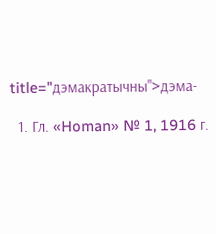title="дэмакратычны">дэма-

  1. Гл. «Homan» № 1, 1916 г.